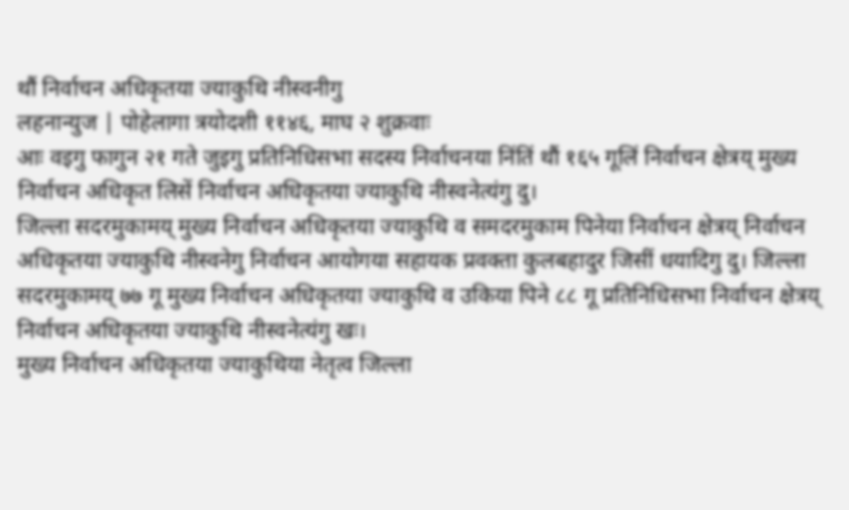थौं निर्वाचन अधिकृतया ज्याकुथि नीस्वनीगु
लहनान्युज | पोहेलागा त्रयोदशी ११४६, माघ २ शुक्रवाः
आः वइगु फागुन २१ गते जुइगु प्रतिनिधिसभा सदस्य निर्वाचनया निंतिं थौं १६५ गूलिं निर्वाचन क्षेत्रय् मुख्य निर्वाचन अधिकृत लिसें निर्वाचन अधिकृतया ज्याकुथि नीस्वनेत्यंगु दु।
जिल्ला सदरमुकामय् मुख्य निर्वाचन अधिकृतया ज्याकुथि व समदरमुकाम पिनेया निर्वाचन क्षेत्रय् निर्वाचन अधिकृतया ज्याकुथि नीस्वनेगु निर्वाचन आयोगया सहायक प्रवक्ता कुलबहादुर जिसीं धयादिगु दु। जिल्ला सदरमुकामय् ७७ गू मुख्य निर्वाचन अधिकृतया ज्याकुथि व उकिया पिने ८८ गू प्रतिनिधिसभा निर्वाचन क्षेत्रय् निर्वाचन अधिकृतया ज्याकुथि नीस्वनेत्यंगु खः।
मुख्य निर्वाचन अधिकृतया ज्याकुथिया नेतृत्व जिल्ला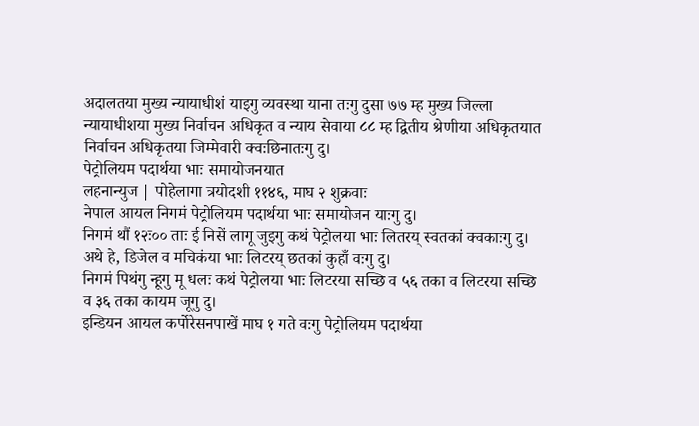अदालतया मुख्य न्यायाधीशं याइगु व्यवस्था याना तःगु दुसा ७७ म्ह मुख्य जिल्ला न्यायाधीशया मुख्य निर्वाचन अधिकृत व न्याय सेवाया ८८ म्ह द्वितीय श्रेणीया अधिकृतयात निर्वाचन अधिकृतया जिम्मेवारी क्वःछिनातःगु दु।
पेट्रोलियम पदार्थया भाः समायोजनयात
लहनान्युज | पोहेलागा त्रयोदशी ११४६, माघ २ शुक्रवाः
नेपाल आयल निगमं पेट्रोलियम पदार्थया भाः समायोजन याःगु दु।
निगमं थौं १२ः०० ताः ई निसें लागू जुइगु कथं पेट्रोलया भाः लितरय् स्वतकां क्वकाःगु दु। अथे हे, डिजेल व मचिकंया भाः लिटरय् छतकां कुहाँ वःगु दु।
निगमं पिथंगु न्हूगु मू धलः कथं पेट्रोलया भाः लिटरया सच्छि व ५६ तका व लिटरया सच्छि व ३६ तका कायम जूगु दु।
इन्डियन आयल कर्पोरेसनपाखें माघ १ गते वःगु पेट्रोलियम पदार्थया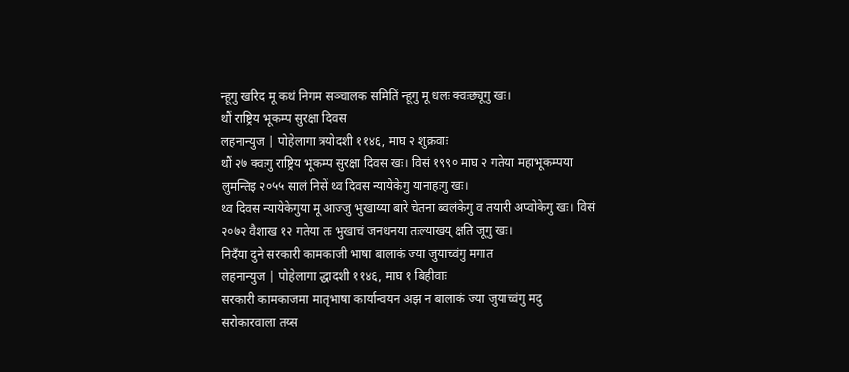न्हूगु खरिद मू कथं निगम सञ्चालक समितिं न्हूगु मू धलः क्वःछ्यूगु खः।
थौं राष्ट्रिय भूकम्प सुरक्षा दिवस
लहनान्युज | पोहेलागा त्रयोदशी ११४६, माघ २ शुक्रवाः
थौं २७ क्वःगु राष्ट्रिय भूकम्प सुरक्षा दिवस खः। विसं १९९० माघ २ गतेया महाभूकम्पया लुमन्तिइ २०५५ सालं निसें थ्व दिवस न्यायेकेगु यानाहःगु खः।
थ्व दिवस न्यायेकेगुया मू आज्जु भुखाय्या बारे चेतना ब्वलंकेगु व तयारी अप्वोकेगु खः। विसं २०७२ वैशाख १२ गतेया तः भुखाचं जनधनया तःल्याखय् क्षति जूगु खः।
निदँया दुने सरकारी कामकाजी भाषा बालाकं ज्या जुयाच्वंगु मगात
लहनान्युज | पोहेलागा द्धादशी ११४६, माघ १ बिहीवाः
सरकारी कामकाजमा मातृभाषा कार्यान्वयन अझ न बालाकं ज्या जुयाच्वंगु मदु सरोकारवाला तय्स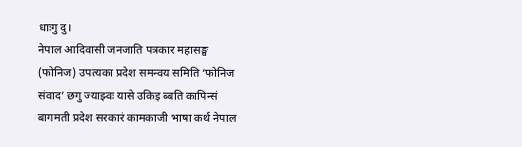धाःगु दु।
नेपाल आदिवासी जनजाति पत्रकार महासङ्घ (फोनिज) उपत्यका प्रदेश समन्वय समिति ‘फोनिज संवाद’ छगु ज्याझ्वः यासे उकिइ ब्बति कापिन्सं बागमती प्रदेश सरकारं कामकाजी भाषा कर्थ नेपाल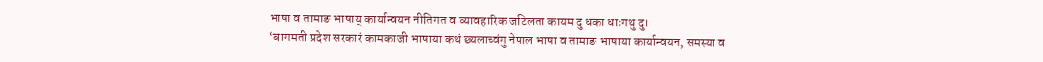भाषा व तामाङ भाषाय् कार्यान्वयन नीतिगत व व्यावहारिक जटिलता कायम दु धका धाःगथु दु।
‘बागमती प्रदेश सरकारं कामकाजी भाषाया कथं छ्यलाच्वंगु नेपाल भाषा व तामाङ भाषाया कार्यान्वयन, समस्या व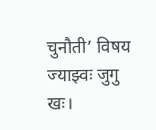चुनौती’ विषय ज्याझ्वः जुगु खः।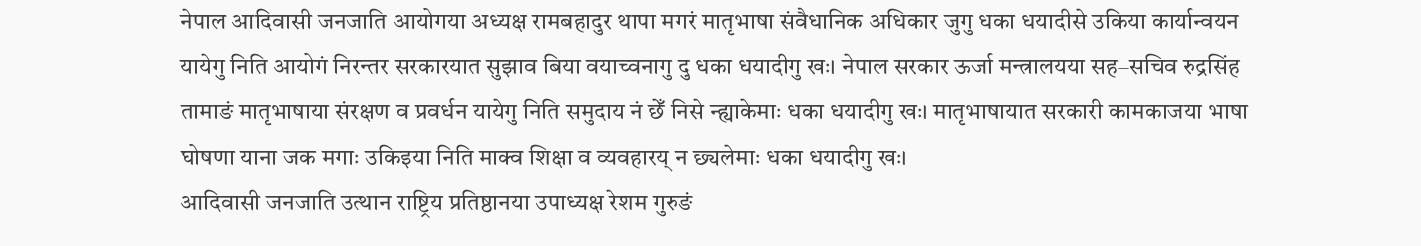नेपाल आदिवासी जनजाति आयोगया अध्यक्ष रामबहादुर थापा मगरं मातृभाषा संवैधानिक अधिकार जुगु धका धयादीसे उकिया कार्यान्वयन यायेगु निति आयोगं निरन्तर सरकारयात सुझाव बिया वयाच्वनागु दु धका धयादीगु खः। नेपाल सरकार ऊर्जा मन्त्रालयया सह–सचिव रुद्रसिंह तामाङं मातृभाषाया संरक्षण व प्रवर्धन यायेगु निति समुदाय नं छेँ निसे न्ह्याकेमाः धका धयादीगु खः। मातृभाषायात सरकारी कामकाजया भाषा घोषणा याना जक मगाः उकिइया निति माक्व शिक्षा व व्यवहारय् न छ्यलेमाः धका धयादीगु खः।
आदिवासी जनजाति उत्थान राष्ट्रिय प्रतिष्ठानया उपाध्यक्ष रेशम गुरुङं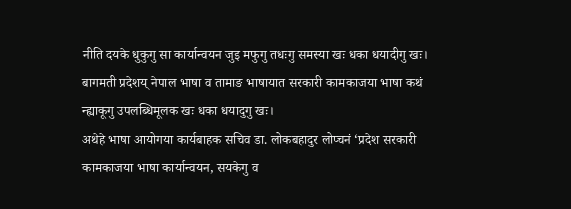नीति दयके धुकुगु सा कार्यान्वयन जुइ मफुगु तधःगु समस्या खः धका धयादीगु खः। बागमती प्रदेशय् नेपाल भाषा व तामाङ भाषायात सरकारी कामकाजया भाषा कथं न्ह्याकूगु उपलब्धिमूलक खः धका धयादुगु खः।
अथेहे भाषा आयोगया कार्यबाहक सचिव डा. लोकबहादुर लोप्चनं ‘प्रदेश सरकारी कामकाजया भाषा कार्यान्वयन, सयकेगु व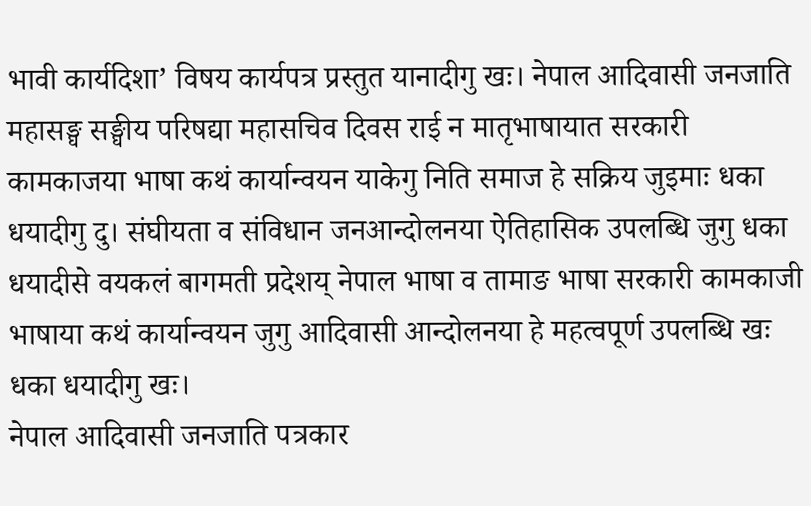भावी कार्यदिशा’ विषय कार्यपत्र प्रस्तुत यानादीगु खः। नेपाल आदिवासी जनजाति महासङ्घ सङ्घीय परिषद्या महासचिव दिवस राई न मातृभाषायात सरकारी कामकाजया भाषा कथं कार्यान्वयन याकेगु निति समाज हे सक्रिय जुइमाः धका धयादीगु दु। संघीयता व संविधान जनआन्दोलनया ऐतिहासिक उपलब्धि जुगु धका धयादीसे वयकलं बागमती प्रदेशय् नेपाल भाषा व तामाङ भाषा सरकारी कामकाजी भाषाया कथं कार्यान्वयन जुगु आदिवासी आन्दोलनया हे महत्वपूर्ण उपलब्धि खः धका धयादीगु खः।
नेपाल आदिवासी जनजाति पत्रकार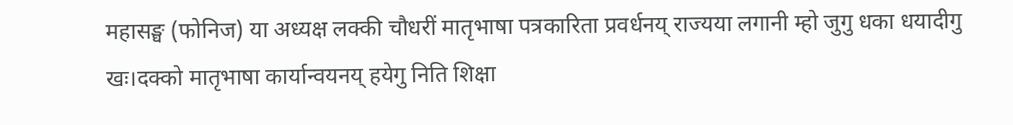महासङ्घ (फोनिज) या अध्यक्ष लक्की चौधरीं मातृभाषा पत्रकारिता प्रवर्धनय् राज्यया लगानी म्हो जुगु धका धयादीगु खः।दक्को मातृभाषा कार्यान्वयनय् हयेगु निति शिक्षा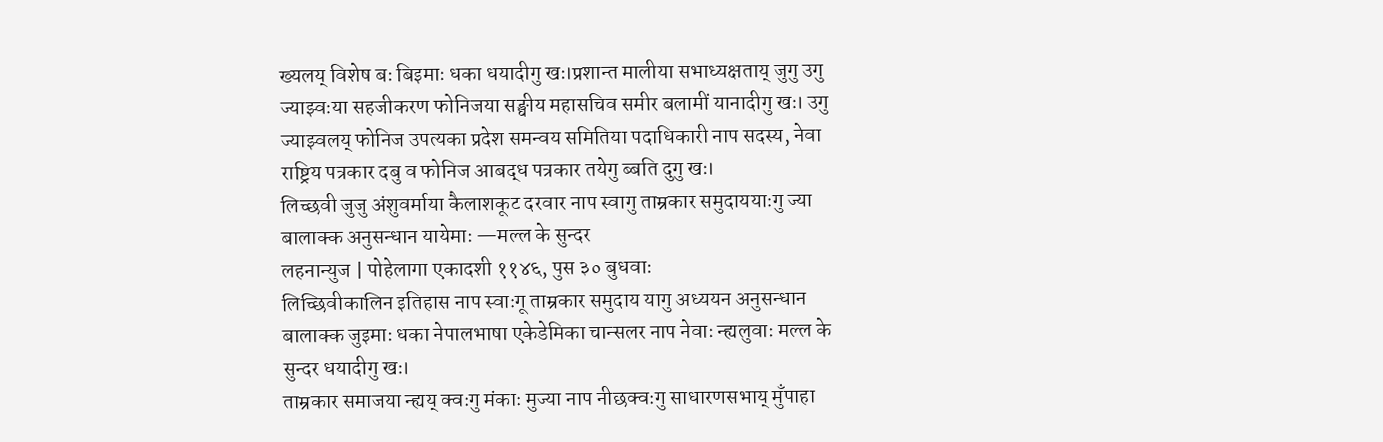ख्यलय् विशेष बः बिइमाः धका धयादीगु खः।प्रशान्त मालीया सभाध्यक्षताय् जुगु उगु ज्याझ्वःया सहजीकरण फोनिजया सङ्घीय महासचिव समीर बलामीं यानादीगु खः। उगु ज्याझ्वलय् फोनिज उपत्यका प्रदेश समन्वय समितिया पदाधिकारी नाप सदस्य, नेवा राष्ट्रिय पत्रकार दबु व फोनिज आबद्ध पत्रकार तयेगु ब्बति दुगु खः।
लिच्छवी जुजु अंशुवर्माया कैलाशकूट दरवार नाप स्वागु ताम्रकार समुदाययाःगु ज्या बालाक्क अनुसन्धान यायेमाः —मल्ल के सुन्दर
लहनान्युज | पोहेलागा एकादशी ११४६, पुस ३० बुधवाः
लिच्छिवीकालिन इतिहास नाप स्वाःगू ताम्रकार समुदाय यागु अध्ययन अनुसन्धान बालाक्क जुइमाः धका नेपालभाषा एकेडेमिका चान्सलर नाप नेवाः न्ह्यलुवाः मल्ल के सुन्दर धयादीगु खः।
ताम्रकार समाजया न्ह्यय् क्वःगु मंकाः मुज्या नाप नीछक्वःगु साधारणसभाय् मुँपाहा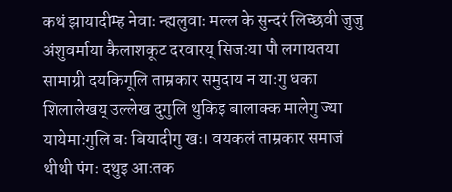कथं झायादीम्ह नेवाः न्ह्यलुवाः मल्ल के सुन्दरं लिच्छवी जुजु अंशुवर्माया कैलाशकूट दरवारय् सिजःया पौ लगायतया सामाग्री दयकिगूलि ताम्रकार समुदाय न याःगु धका शिलालेखय् उल्लेख दुगुलि थुकिइ बालाक्क मालेगु ज्या यायेमाःगुलि बः बियादीगु खः। वयकलं ताम्रकार समाजं थीथी पंगः दथुइ आःतक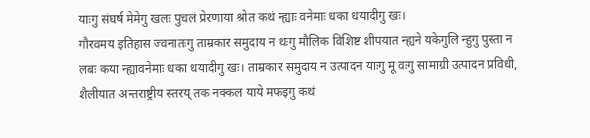याःगु संघर्ष मेमेगु खलः पुचलं प्रेरणाया श्रोत कथं न्ह्याः वनेमाः धका धयादीगु खः।
गौरवमय इतिहास ज्वनातःगु ताम्रकार समुदाय न थःगु मौलिक विशिष्ट शीपयात न्ह्यने यकेगुलि न्हुगु पुस्ता न लबः कया न्ह्यावनेमाः धका धयादीगु खः। ताम्रकार समुदाय न उत्पादन याःगु मू वःगु सामाग्री उत्पादन प्रविधी, शैलीयात अन्तराष्ट्रीय स्तरय् तक नक्कल याये मफइगु कथं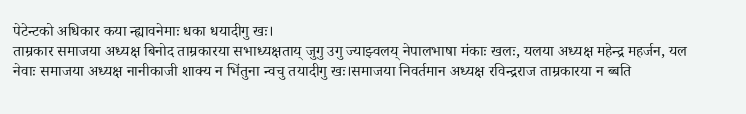पेटेन्टको अधिकार कया न्ह्यावनेमाः धका धयादीगु खः।
ताम्रकार समाजया अध्यक्ष बिनोद ताम्रकारया सभाध्यक्षताय् जुगु उगु ज्याझ्वलय् नेपालभाषा मंकाः खलः, यलया अध्यक्ष महेन्द्र महर्जन, यल नेवाः समाजया अध्यक्ष नानीकाजी शाक्य न भिंतुना न्वचु तयादीगु खः।समाजया निवर्तमान अध्यक्ष रविन्द्रराज ताम्रकारया न ब्बति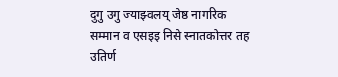दुगु उगु ज्याझ्वलय् जेष्ठ नागरिक सम्मान व एसइइ निसे स्नातकोत्तर तह उतिर्ण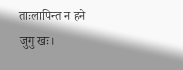ताःलापिन्त न हने जुगु खः।